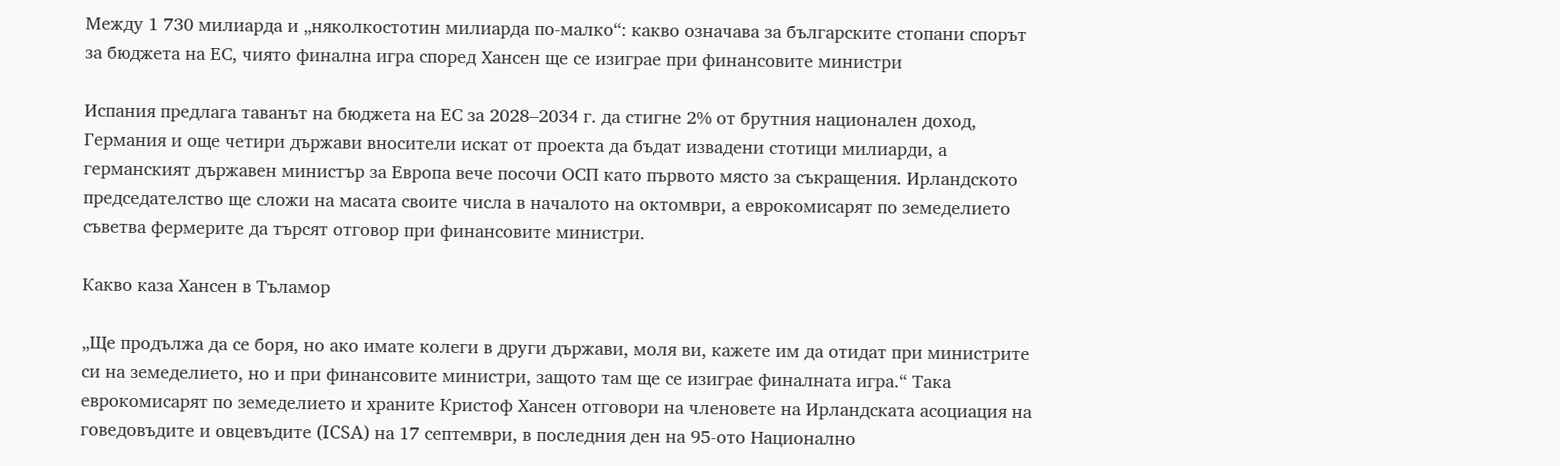Между 1 730 милиарда и „няколкостотин милиарда по-малко“: какво означава за българските стопани спорът за бюджета на ЕС, чиято финална игра според Хансен ще се изиграе при финансовите министри

Испания предлага таванът на бюджета на ЕС за 2028–2034 г. да стигне 2% от брутния национален доход, Германия и още четири държави вносители искат от проекта да бъдат извадени стотици милиарди, а германският държавен министър за Европа вече посочи ОСП като първото място за съкращения. Ирландското председателство ще сложи на масата своите числа в началото на октомври, а еврокомисарят по земеделието съветва фермерите да търсят отговор при финансовите министри.

Какво каза Хансен в Тъламор

„Ще продължа да се боря, но ако имате колеги в други държави, моля ви, кажете им да отидат при министрите си на земеделието, но и при финансовите министри, защото там ще се изиграе финалната игра.“ Така еврокомисарят по земеделието и храните Кристоф Хансен отговори на членовете на Ирландската асоциация на говедовъдите и овцевъдите (ICSA) на 17 септември, в последния ден на 95-ото Национално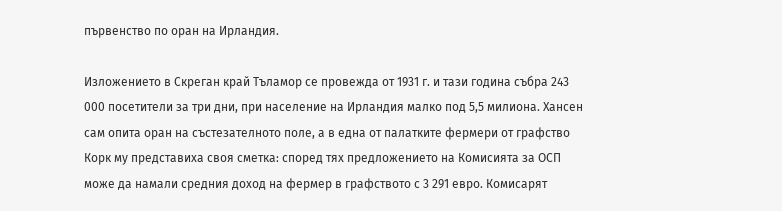първенство по оран на Ирландия.

Изложението в Скреган край Тъламор се провежда от 1931 г. и тази година събра 243 000 посетители за три дни, при население на Ирландия малко под 5,5 милиона. Хансен сам опита оран на състезателното поле, а в една от палатките фермери от графство Корк му представиха своя сметка: според тях предложението на Комисията за ОСП може да намали средния доход на фермер в графството с 3 291 евро. Комисарят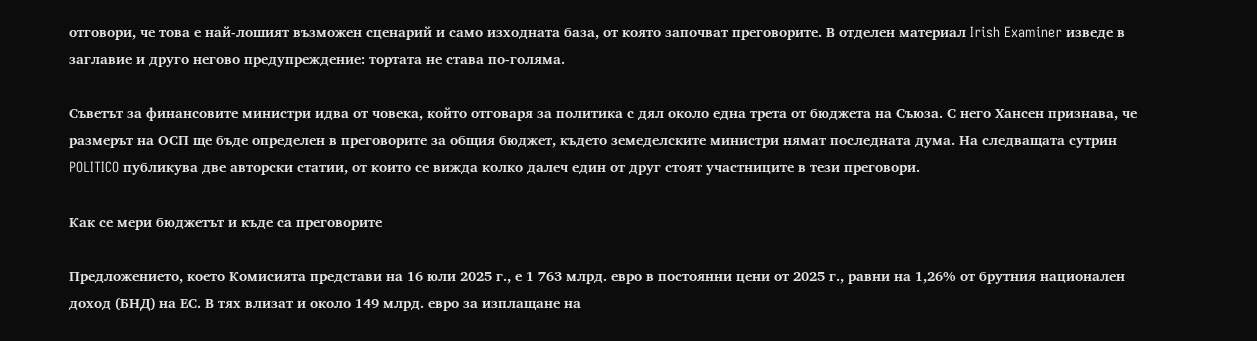отговори, че това е най-лошият възможен сценарий и само изходната база, от която започват преговорите. В отделен материал Irish Examiner изведе в заглавие и друго негово предупреждение: тортата не става по-голяма.

Съветът за финансовите министри идва от човека, който отговаря за политика с дял около една трета от бюджета на Съюза. С него Хансен признава, че размерът на ОСП ще бъде определен в преговорите за общия бюджет, където земеделските министри нямат последната дума. На следващата сутрин POLITICO публикува две авторски статии, от които се вижда колко далеч един от друг стоят участниците в тези преговори.

Как се мери бюджетът и къде са преговорите

Предложението, което Комисията представи на 16 юли 2025 г., е 1 763 млрд. евро в постоянни цени от 2025 г., равни на 1,26% от брутния национален доход (БНД) на ЕС. В тях влизат и около 149 млрд. евро за изплащане на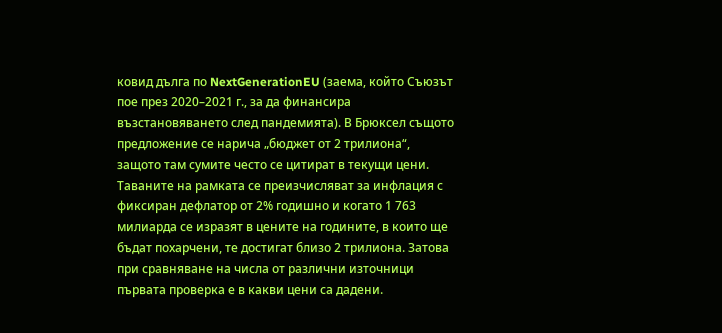ковид дълга по NextGenerationEU (заема, който Съюзът пое през 2020–2021 г., за да финансира възстановяването след пандемията). В Брюксел същото предложение се нарича „бюджет от 2 трилиона“, защото там сумите често се цитират в текущи цени. Таваните на рамката се преизчисляват за инфлация с фиксиран дефлатор от 2% годишно и когато 1 763 милиарда се изразят в цените на годините, в които ще бъдат похарчени, те достигат близо 2 трилиона. Затова при сравняване на числа от различни източници първата проверка е в какви цени са дадени.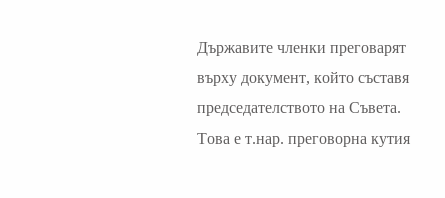Държавите членки преговарят върху документ, който съставя председателството на Съвета. Това е т.нар. преговорна кутия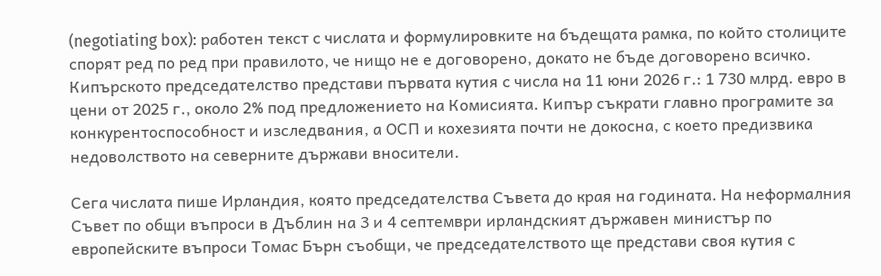(negotiating box): работен текст с числата и формулировките на бъдещата рамка, по който столиците спорят ред по ред при правилото, че нищо не е договорено, докато не бъде договорено всичко. Кипърското председателство представи първата кутия с числа на 11 юни 2026 г.: 1 730 млрд. евро в цени от 2025 г., около 2% под предложението на Комисията. Кипър съкрати главно програмите за конкурентоспособност и изследвания, а ОСП и кохезията почти не докосна, с което предизвика недоволството на северните държави вносители.

Сега числата пише Ирландия, която председателства Съвета до края на годината. На неформалния Съвет по общи въпроси в Дъблин на 3 и 4 септември ирландският държавен министър по европейските въпроси Томас Бърн съобщи, че председателството ще представи своя кутия с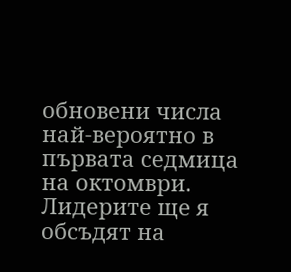обновени числа най-вероятно в първата седмица на октомври. Лидерите ще я обсъдят на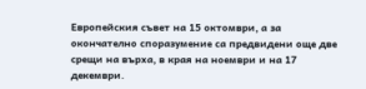Европейския съвет на 15 октомври, а за окончателно споразумение са предвидени още две срещи на върха, в края на ноември и на 17 декември.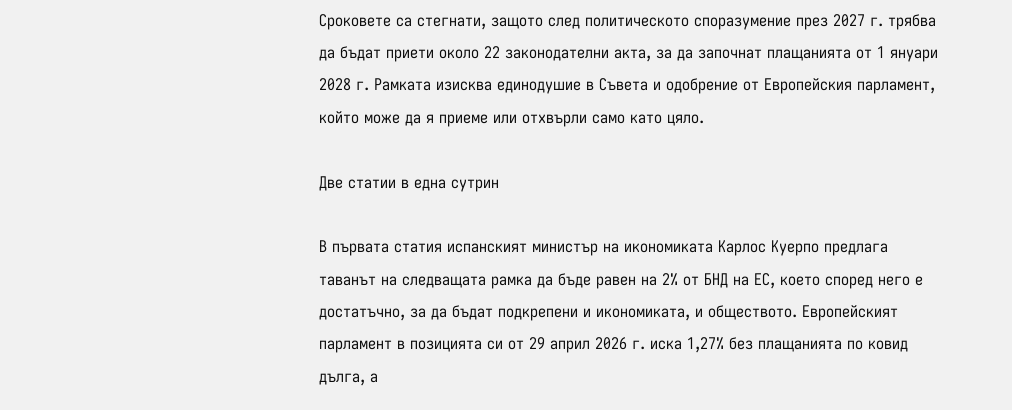Сроковете са стегнати, защото след политическото споразумение през 2027 г. трябва да бъдат приети около 22 законодателни акта, за да започнат плащанията от 1 януари 2028 г. Рамката изисква единодушие в Съвета и одобрение от Европейския парламент, който може да я приеме или отхвърли само като цяло.

Две статии в една сутрин

В първата статия испанският министър на икономиката Карлос Куерпо предлага таванът на следващата рамка да бъде равен на 2% от БНД на ЕС, което според него е достатъчно, за да бъдат подкрепени и икономиката, и обществото. Европейският парламент в позицията си от 29 април 2026 г. иска 1,27% без плащанията по ковид дълга, а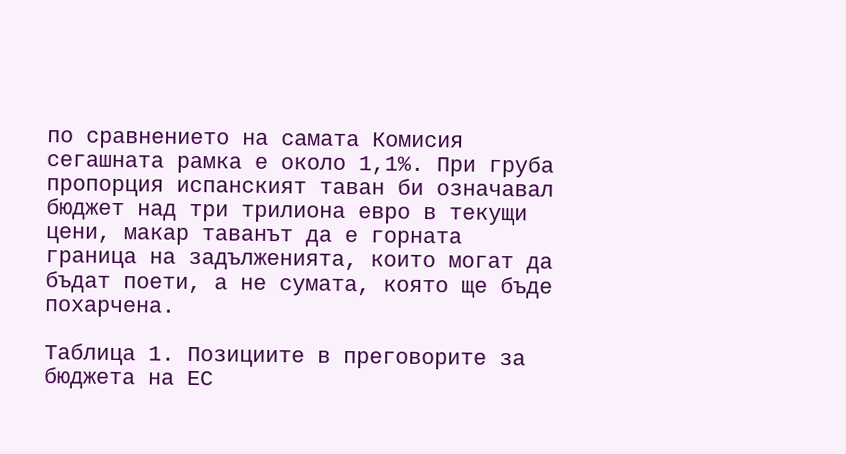по сравнението на самата Комисия сегашната рамка е около 1,1%. При груба пропорция испанският таван би означавал бюджет над три трилиона евро в текущи цени, макар таванът да е горната граница на задълженията, които могат да бъдат поети, а не сумата, която ще бъде похарчена.

Таблица 1. Позициите в преговорите за бюджета на ЕС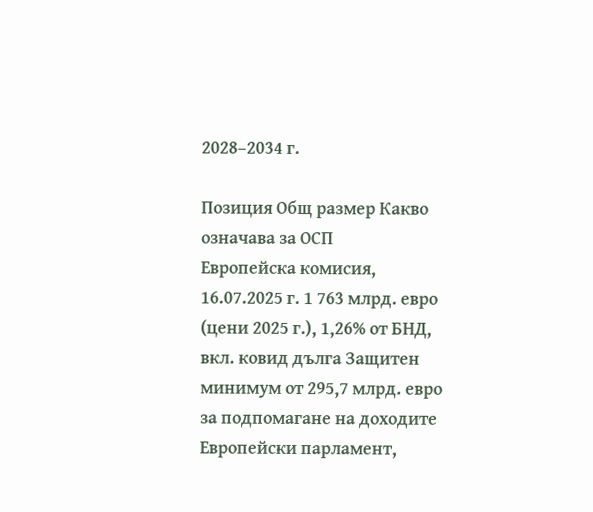2028–2034 г.

Позиция Общ размер Какво означава за ОСП
Европейска комисия, 16.07.2025 г. 1 763 млрд. евро (цени 2025 г.), 1,26% от БНД, вкл. ковид дълга Защитен минимум от 295,7 млрд. евро за подпомагане на доходите
Европейски парламент,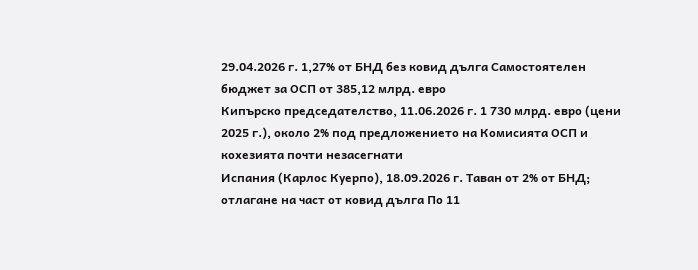29.04.2026 г. 1,27% от БНД без ковид дълга Самостоятелен бюджет за ОСП от 385,12 млрд. евро
Кипърско председателство, 11.06.2026 г. 1 730 млрд. евро (цени 2025 г.), около 2% под предложението на Комисията ОСП и кохезията почти незасегнати
Испания (Карлос Куерпо), 18.09.2026 г. Таван от 2% от БНД; отлагане на част от ковид дълга По 11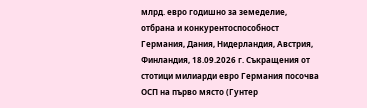млрд. евро годишно за земеделие, отбрана и конкурентоспособност
Германия, Дания, Нидерландия, Австрия, Финландия, 18.09.2026 г. Съкращения от стотици милиарди евро Германия посочва ОСП на първо място (Гунтер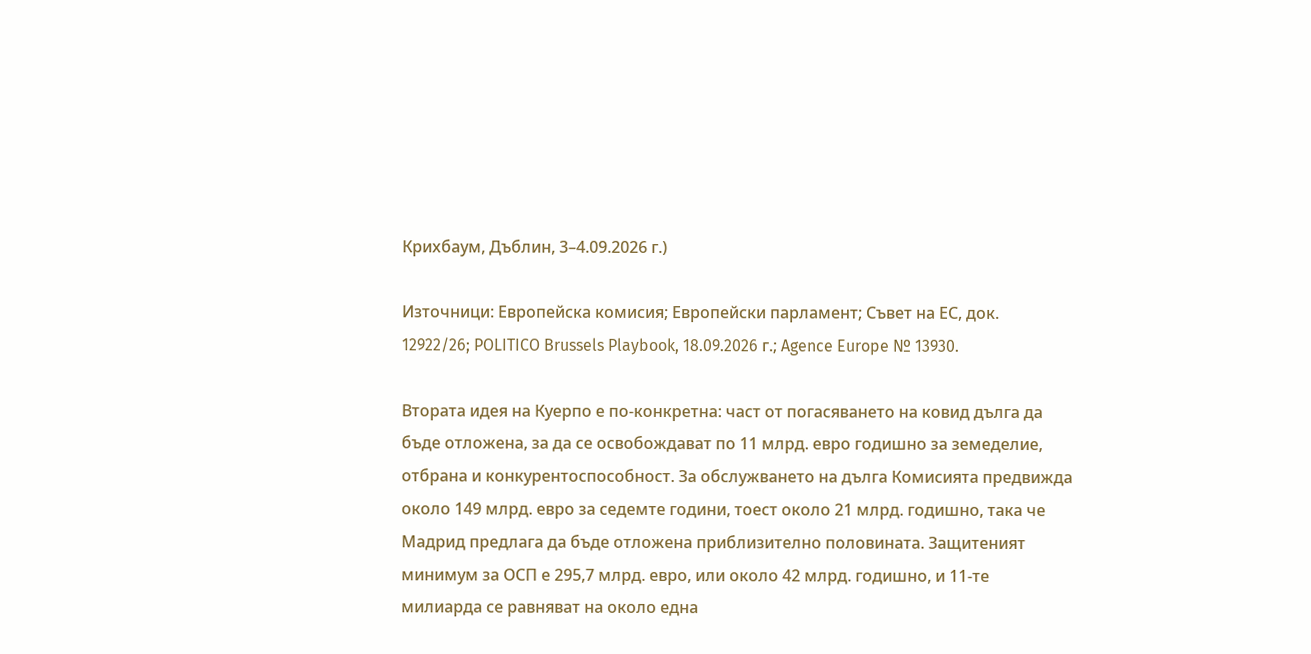Крихбаум, Дъблин, 3–4.09.2026 г.)

Източници: Европейска комисия; Европейски парламент; Съвет на ЕС, док. 12922/26; POLITICO Brussels Playbook, 18.09.2026 г.; Agence Europe № 13930.

Втората идея на Куерпо е по-конкретна: част от погасяването на ковид дълга да бъде отложена, за да се освобождават по 11 млрд. евро годишно за земеделие, отбрана и конкурентоспособност. За обслужването на дълга Комисията предвижда около 149 млрд. евро за седемте години, тоест около 21 млрд. годишно, така че Мадрид предлага да бъде отложена приблизително половината. Защитеният минимум за ОСП е 295,7 млрд. евро, или около 42 млрд. годишно, и 11-те милиарда се равняват на около една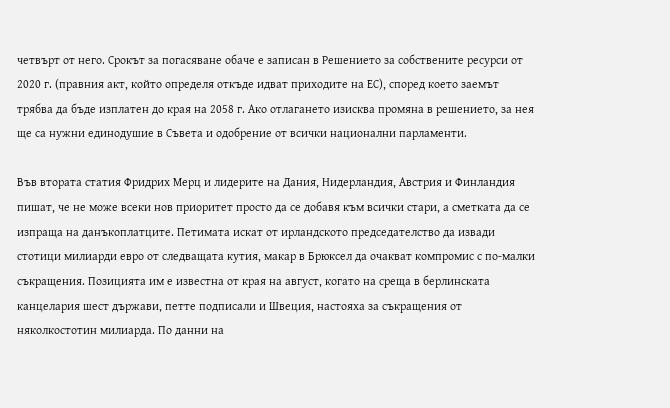четвърт от него. Срокът за погасяване обаче е записан в Решението за собствените ресурси от 2020 г. (правния акт, който определя откъде идват приходите на ЕС), според което заемът трябва да бъде изплатен до края на 2058 г. Ако отлагането изисква промяна в решението, за нея ще са нужни единодушие в Съвета и одобрение от всички национални парламенти.

Във втората статия Фридрих Мерц и лидерите на Дания, Нидерландия, Австрия и Финландия пишат, че не може всеки нов приоритет просто да се добавя към всички стари, а сметката да се изпраща на данъкоплатците. Петимата искат от ирландското председателство да извади стотици милиарди евро от следващата кутия, макар в Брюксел да очакват компромис с по-малки съкращения. Позицията им е известна от края на август, когато на среща в берлинската канцелария шест държави, петте подписали и Швеция, настояха за съкращения от няколкостотин милиарда. По данни на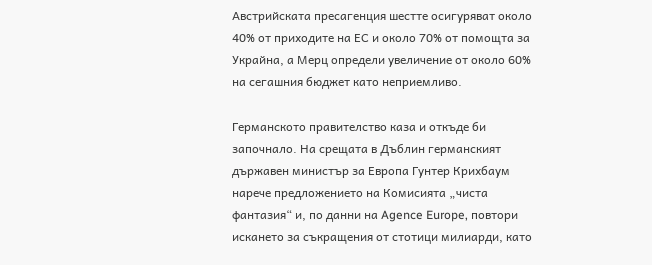Австрийската пресагенция шестте осигуряват около 40% от приходите на ЕС и около 70% от помощта за Украйна, а Мерц определи увеличение от около 60% на сегашния бюджет като неприемливо.

Германското правителство каза и откъде би започнало. На срещата в Дъблин германският държавен министър за Европа Гунтер Крихбаум нарече предложението на Комисията „чиста фантазия“ и, по данни на Agence Europe, повтори искането за съкращения от стотици милиарди, като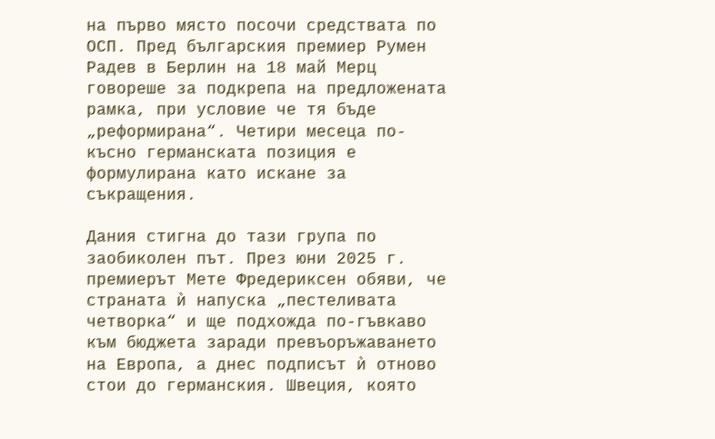на първо място посочи средствата по ОСП. Пред българския премиер Румен Радев в Берлин на 18 май Мерц говореше за подкрепа на предложената рамка, при условие че тя бъде „реформирана“. Четири месеца по-късно германската позиция е формулирана като искане за съкращения.

Дания стигна до тази група по заобиколен път. През юни 2025 г. премиерът Мете Фредериксен обяви, че страната ѝ напуска „пестеливата четворка“ и ще подхожда по-гъвкаво към бюджета заради превъоръжаването на Европа, а днес подписът ѝ отново стои до германския. Швеция, която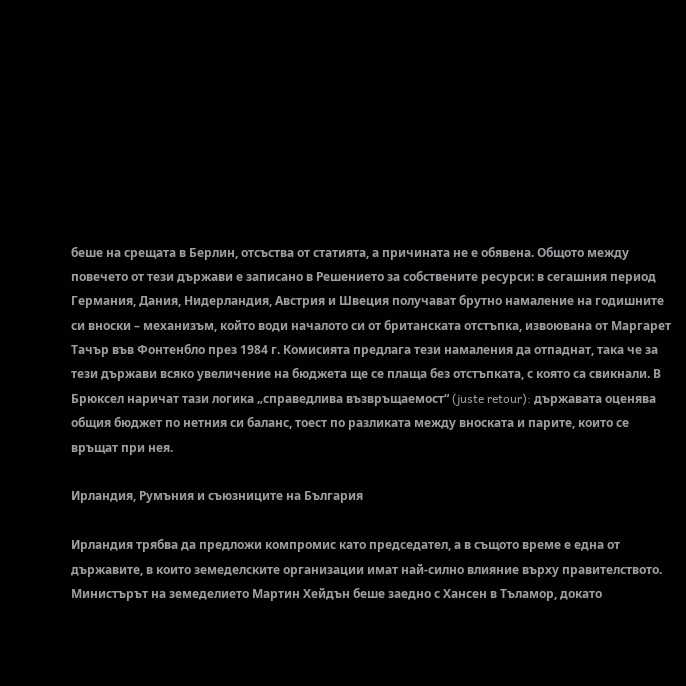беше на срещата в Берлин, отсъства от статията, а причината не е обявена. Общото между повечето от тези държави е записано в Решението за собствените ресурси: в сегашния период Германия, Дания, Нидерландия, Австрия и Швеция получават брутно намаление на годишните си вноски – механизъм, който води началото си от британската отстъпка, извоювана от Маргарет Тачър във Фонтенбло през 1984 г. Комисията предлага тези намаления да отпаднат, така че за тези държави всяко увеличение на бюджета ще се плаща без отстъпката, с която са свикнали. В Брюксел наричат тази логика „справедлива възвръщаемост“ (juste retour): държавата оценява общия бюджет по нетния си баланс, тоест по разликата между вноската и парите, които се връщат при нея.

Ирландия, Румъния и съюзниците на България

Ирландия трябва да предложи компромис като председател, а в същото време е една от държавите, в които земеделските организации имат най-силно влияние върху правителството. Министърът на земеделието Мартин Хейдън беше заедно с Хансен в Тъламор, докато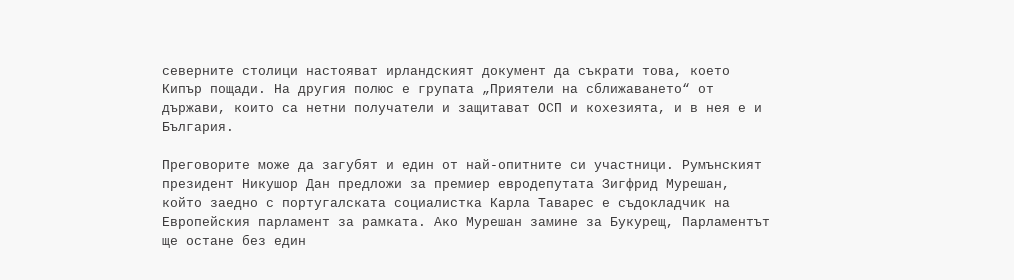северните столици настояват ирландският документ да съкрати това, което Кипър пощади. На другия полюс е групата „Приятели на сближаването“ от държави, които са нетни получатели и защитават ОСП и кохезията, и в нея е и България.

Преговорите може да загубят и един от най-опитните си участници. Румънският президент Никушор Дан предложи за премиер евродепутата Зигфрид Мурешан, който заедно с португалската социалистка Карла Таварес е съдокладчик на Европейския парламент за рамката. Ако Мурешан замине за Букурещ, Парламентът ще остане без един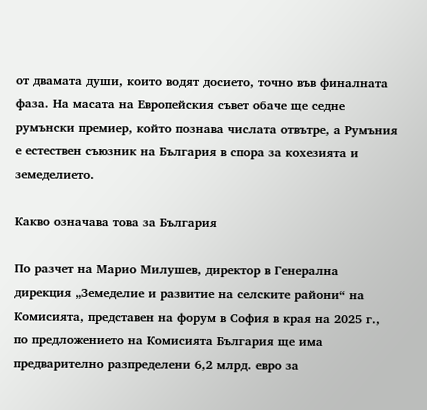от двамата души, които водят досието, точно във финалната фаза. На масата на Европейския съвет обаче ще седне румънски премиер, който познава числата отвътре, а Румъния е естествен съюзник на България в спора за кохезията и земеделието.

Какво означава това за България

По разчет на Марио Милушев, директор в Генерална дирекция „Земеделие и развитие на селските райони“ на Комисията, представен на форум в София в края на 2025 г., по предложението на Комисията България ще има предварително разпределени 6,2 млрд. евро за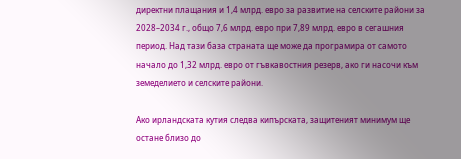директни плащания и 1,4 млрд. евро за развитие на селските райони за 2028–2034 г., общо 7,6 млрд. евро при 7,89 млрд. евро в сегашния период. Над тази база страната ще може да програмира от самото начало до 1,32 млрд. евро от гъвкавостния резерв, ако ги насочи към земеделието и селските райони.

Ако ирландската кутия следва кипърската, защитеният минимум ще остане близо до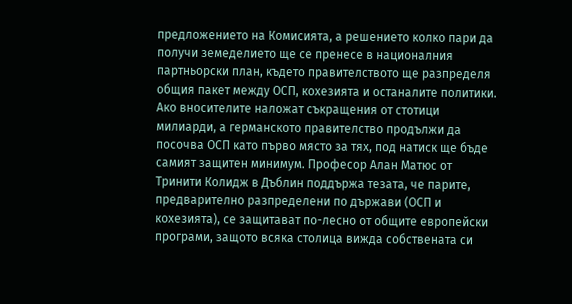предложението на Комисията, а решението колко пари да получи земеделието ще се пренесе в националния партньорски план, където правителството ще разпределя общия пакет между ОСП, кохезията и останалите политики. Ако вносителите наложат съкращения от стотици милиарди, а германското правителство продължи да посочва ОСП като първо място за тях, под натиск ще бъде самият защитен минимум. Професор Алан Матюс от Тринити Колидж в Дъблин поддържа тезата, че парите, предварително разпределени по държави (ОСП и кохезията), се защитават по-лесно от общите европейски програми, защото всяка столица вижда собствената си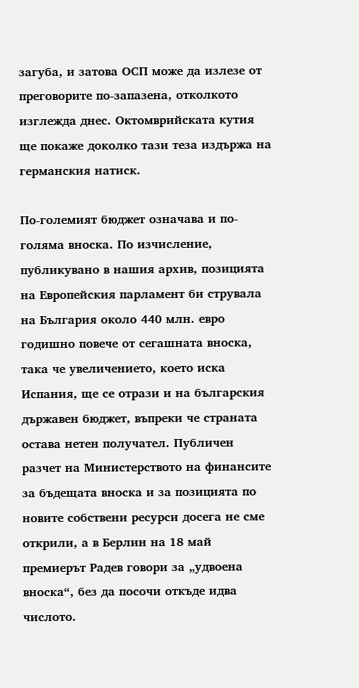загуба, и затова ОСП може да излезе от преговорите по-запазена, отколкото изглежда днес. Октомврийската кутия ще покаже доколко тази теза издържа на германския натиск.

По-големият бюджет означава и по-голяма вноска. По изчисление, публикувано в нашия архив, позицията на Европейския парламент би струвала на България около 440 млн. евро годишно повече от сегашната вноска, така че увеличението, което иска Испания, ще се отрази и на българския държавен бюджет, въпреки че страната остава нетен получател. Публичен разчет на Министерството на финансите за бъдещата вноска и за позицията по новите собствени ресурси досега не сме открили, а в Берлин на 18 май премиерът Радев говори за „удвоена вноска“, без да посочи откъде идва числото.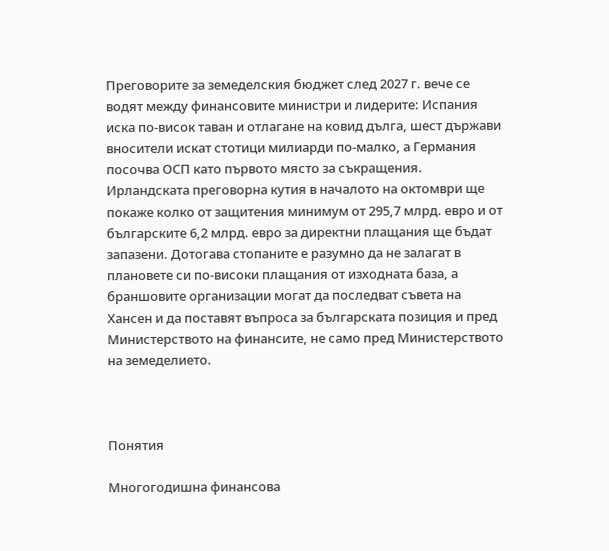Преговорите за земеделския бюджет след 2027 г. вече се водят между финансовите министри и лидерите: Испания иска по-висок таван и отлагане на ковид дълга, шест държави вносители искат стотици милиарди по-малко, а Германия посочва ОСП като първото място за съкращения. Ирландската преговорна кутия в началото на октомври ще покаже колко от защитения минимум от 295,7 млрд. евро и от българските 6,2 млрд. евро за директни плащания ще бъдат запазени. Дотогава стопаните е разумно да не залагат в плановете си по-високи плащания от изходната база, а браншовите организации могат да последват съвета на Хансен и да поставят въпроса за българската позиция и пред Министерството на финансите, не само пред Министерството на земеделието.



Понятия

Многогодишна финансова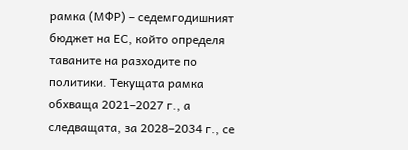рамка (МФР) – седемгодишният бюджет на ЕС, който определя таваните на разходите по политики. Текущата рамка обхваща 2021–2027 г., а следващата, за 2028–2034 г., се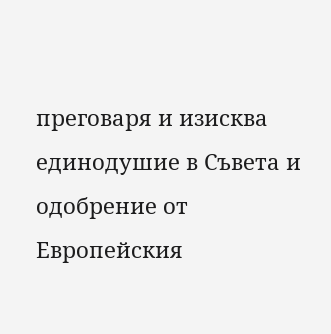преговаря и изисква единодушие в Съвета и одобрение от Европейския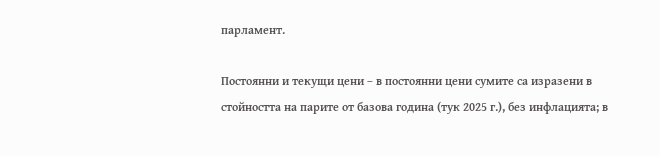парламент.

Постоянни и текущи цени – в постоянни цени сумите са изразени в стойността на парите от базова година (тук 2025 г.), без инфлацията; в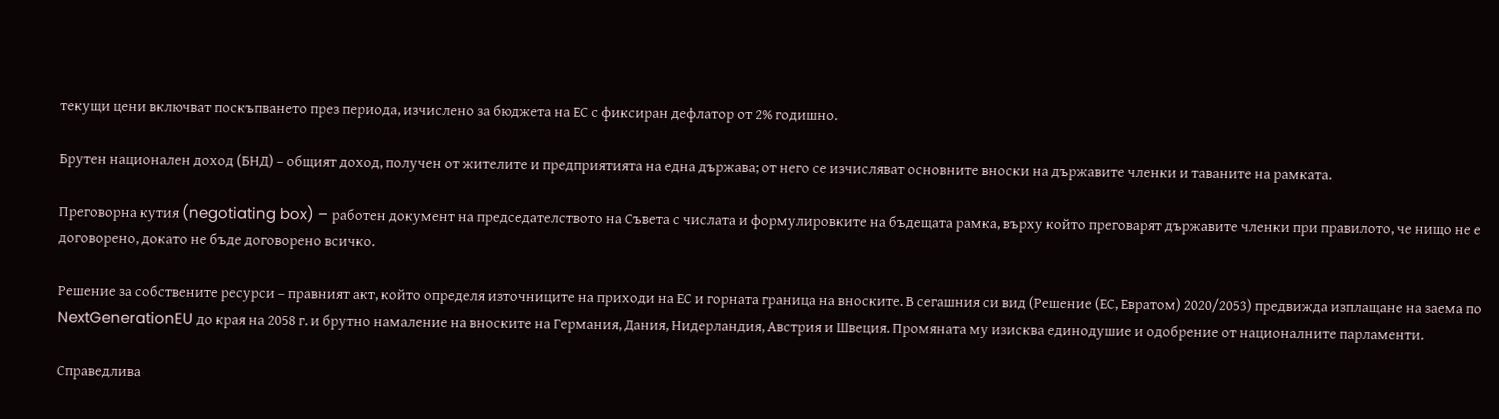текущи цени включват поскъпването през периода, изчислено за бюджета на ЕС с фиксиран дефлатор от 2% годишно.

Брутен национален доход (БНД) – общият доход, получен от жителите и предприятията на една държава; от него се изчисляват основните вноски на държавите членки и таваните на рамката.

Преговорна кутия (negotiating box) – работен документ на председателството на Съвета с числата и формулировките на бъдещата рамка, върху който преговарят държавите членки при правилото, че нищо не е договорено, докато не бъде договорено всичко.

Решение за собствените ресурси – правният акт, който определя източниците на приходи на ЕС и горната граница на вноските. В сегашния си вид (Решение (ЕС, Евратом) 2020/2053) предвижда изплащане на заема по NextGenerationEU до края на 2058 г. и брутно намаление на вноските на Германия, Дания, Нидерландия, Австрия и Швеция. Промяната му изисква единодушие и одобрение от националните парламенти.

Справедлива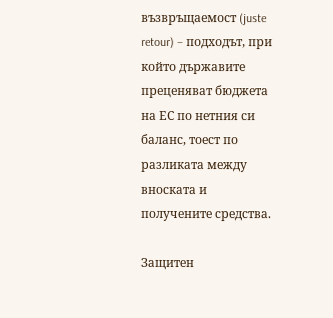възвръщаемост (juste retour) – подходът, при който държавите преценяват бюджета на ЕС по нетния си баланс, тоест по разликата между вноската и получените средства.

Защитен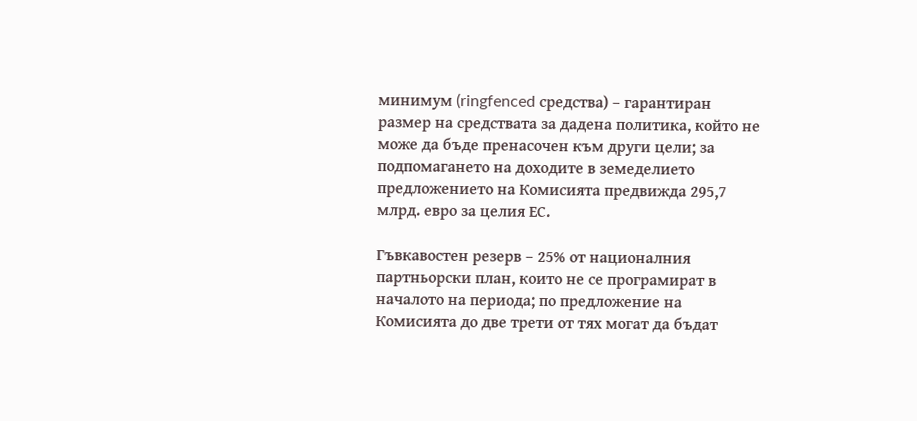минимум (ringfenced средства) – гарантиран размер на средствата за дадена политика, който не може да бъде пренасочен към други цели; за подпомагането на доходите в земеделието предложението на Комисията предвижда 295,7 млрд. евро за целия ЕС.

Гъвкавостен резерв – 25% от националния партньорски план, които не се програмират в началото на периода; по предложение на Комисията до две трети от тях могат да бъдат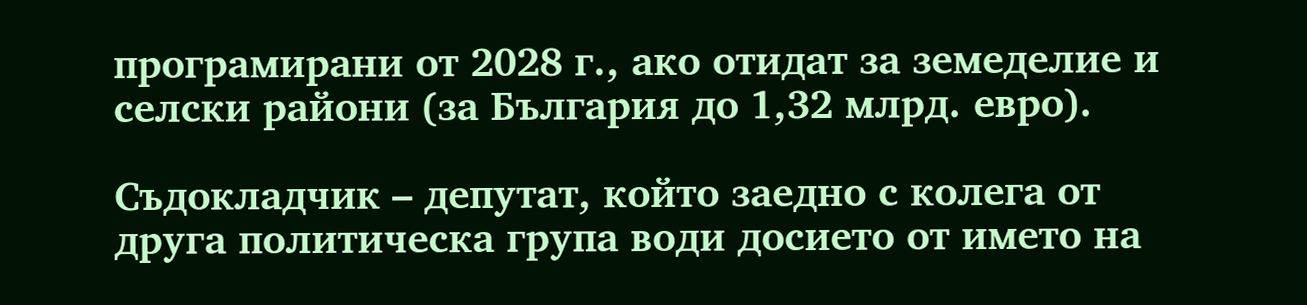програмирани от 2028 г., ако отидат за земеделие и селски райони (за България до 1,32 млрд. евро).

Съдокладчик – депутат, който заедно с колега от друга политическа група води досието от името на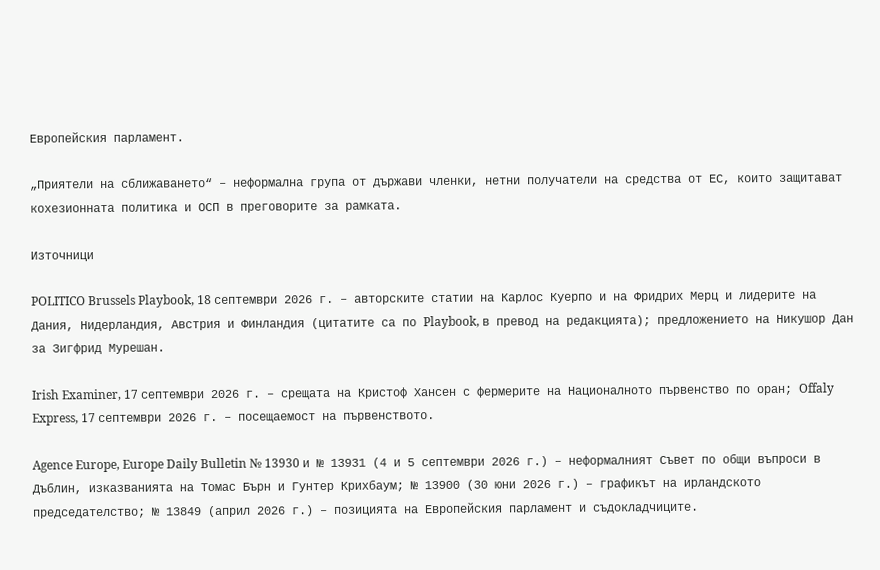Европейския парламент.

„Приятели на сближаването“ – неформална група от държави членки, нетни получатели на средства от ЕС, които защитават кохезионната политика и ОСП в преговорите за рамката.

Източници

POLITICO Brussels Playbook, 18 септември 2026 г. – авторските статии на Карлос Куерпо и на Фридрих Мерц и лидерите на Дания, Нидерландия, Австрия и Финландия (цитатите са по Playbook, в превод на редакцията); предложението на Никушор Дан за Зигфрид Мурешан.

Irish Examiner, 17 септември 2026 г. – срещата на Кристоф Хансен с фермерите на Националното първенство по оран; Offaly Express, 17 септември 2026 г. – посещаемост на първенството.

Agence Europe, Europe Daily Bulletin № 13930 и № 13931 (4 и 5 септември 2026 г.) – неформалният Съвет по общи въпроси в Дъблин, изказванията на Томас Бърн и Гунтер Крихбаум; № 13900 (30 юни 2026 г.) – графикът на ирландското председателство; № 13849 (април 2026 г.) – позицията на Европейския парламент и съдокладчиците.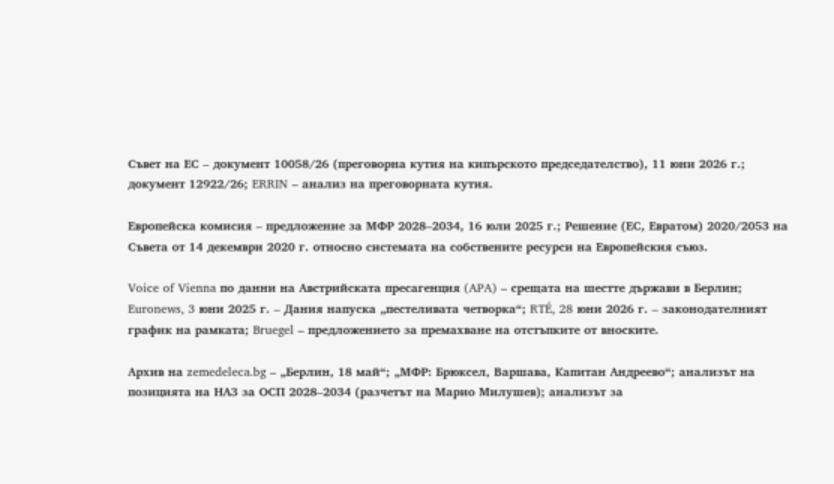Съвет на ЕС – документ 10058/26 (преговорна кутия на кипърското председателство), 11 юни 2026 г.; документ 12922/26; ERRIN – анализ на преговорната кутия.

Европейска комисия – предложение за МФР 2028–2034, 16 юли 2025 г.; Решение (ЕС, Евратом) 2020/2053 на Съвета от 14 декември 2020 г. относно системата на собствените ресурси на Европейския съюз.

Voice of Vienna по данни на Австрийската пресагенция (APA) – срещата на шестте държави в Берлин; Euronews, 3 юни 2025 г. – Дания напуска „пестеливата четворка“; RTÉ, 28 юни 2026 г. – законодателният график на рамката; Bruegel – предложението за премахване на отстъпките от вноските.

Архив на zemedeleca.bg – „Берлин, 18 май“; „МФР: Брюксел, Варшава, Капитан Андреево“; анализът на позицията на НАЗ за ОСП 2028–2034 (разчетът на Марио Милушев); анализът за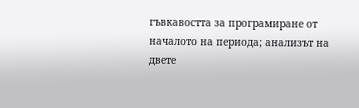гъвкавостта за програмиране от началото на периода; анализът на двете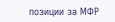позиции за МФР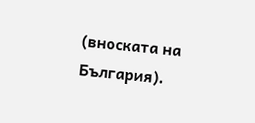(вноската на България).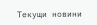Текущи новини